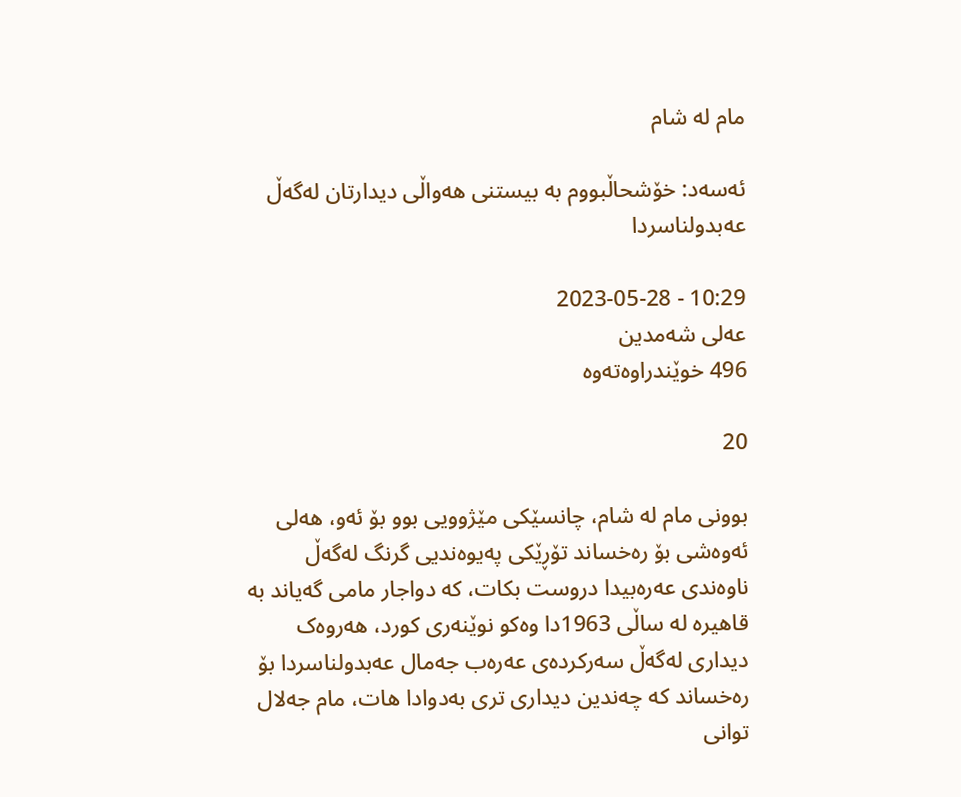مام له‌ شام

ئه‌سه‌د: خۆشحاڵبووم به‌ بیستنی هه‌واڵی دیدارتان له‌گه‌ڵ عه‌بدولناسردا

10:29 - 2023-05-28
عه‌لی شه‌مدین
496 خوێندراوەتەوە

20

بوونی مام له‌ شام، چانسێكی مێژوویی بوو بۆ ئه‌و، هه‌لی ئه‌وه‌شی‌ بۆ ره‌خساند تۆڕێكی په‌یوه‌ندیی گرنگ له‌گه‌ڵ ناوه‌ندی عه‌ره‌بیدا دروست بكات، كه‌ دواجار مامی گه‌یاند به‌ قاهیره‌ له‌ ساڵی 1963دا وه‌كو نوێنه‌ری كورد، هەروەک دیداری له‌گه‌ڵ سه‌ركرده‌ی‌ عه‌ره‌ب جه‌مال عه‌بدولناسردا بۆ رەخساند كه‌ چه‌ندین دیداری تری‌ به‌دوادا هات، مام جه‌لال توانی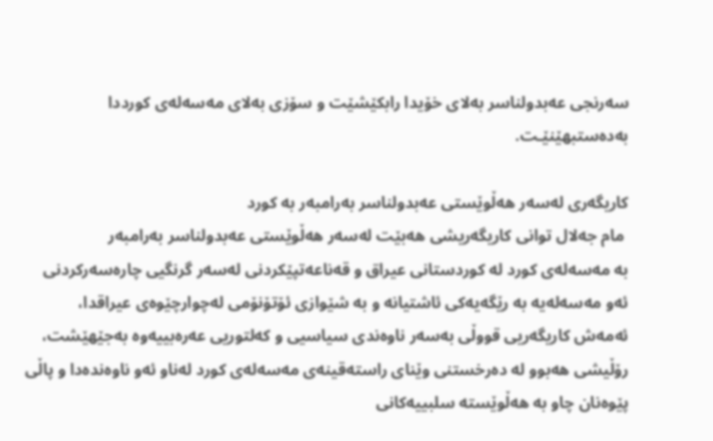سه‌رنجی عه‌بدولناسر به‌لای خۆیدا رابكێشێت و سۆزی به‌لای مه‌سه‌له‌ی‌ كورددا به‌ده‌ستبهێنێـت.

كاریگه‌ری‌ له‌سه‌ر هه‌ڵوێستی عه‌بدولناسر به‌رامبه‌ر به‌ كورد
 مام جه‌لال توانی كاریگه‌ریشی هه‌بێت له‌سه‌ر هه‌ڵوێستی عه‌بدولناسر به‌رامبه‌ر به ‌مه‌سه‌له‌ی‌ كورد له‌ كوردستانی عیراق و قه‌ناعه‌تپێكردنی له‌سه‌ر گرنگیی چاره‌سه‌ركردنی ئه‌و مه‌سه‌له‌یه‌ به‌ رێگه‌یه‌كی ئاشتیانه‌ و به‌ شێوازی ئۆتۆنۆمی له‌چوارچێوه‌ی‌ عیراقدا، ئه‌مه‌ش كاریگه‌ریی قووڵی به‌سه‌ر ناوه‌ندی سیاسیی و كه‌لتوریی عه‌ره‌بییه‌وه‌ به‌جێهێشت، رۆڵیشی هه‌بوو له‌ ده‌رخستنی وێنای راسته‌قینه‌ی‌ مه‌سه‌له‌ی‌ كورد له‌ناو ئه‌و ناوه‌نده‌دا و پاڵی پێوه‌نان چاو به‌ هه‌ڵوێسته‌ سلبییه‌كانی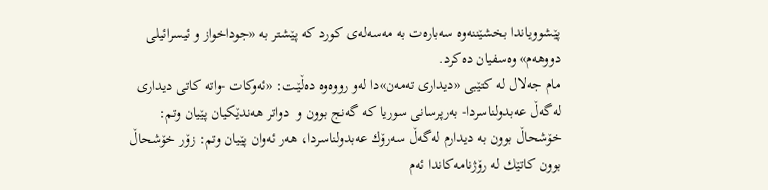پێشوویاندا بخشێننه‌وه‌ سه‌باره‌ت به ‌مه‌سه‌له‌ی‌ كورد كه‌ پێشتر به‌ «جوداخواز و ئیسرائیلی دووهه‌م» وه‌سفیان ده‌كرد.
مام جه‌لال له‌ كتێبی «دیداری ته‌مه‌ن»دا له‌و رووه‌وه‌ ده‌ڵێـت: «ئه‌وكات -واته‌ كاتی دیداری له‌گه‌ڵ عه‌بدولناسردا- به‌رپرسانی سوریا كه‌ گه‌نج بوون و  دواتر هه‌ندێكیان پێیان وتم: خۆشحاڵ بوون به‌ دیدارم له‌گه‌ڵ سه‌رۆك عه‌بدولناسردا، هه‌ر ئه‌وان پێیان وتم: زۆر خۆشحاڵ بوون كاتێك له‌ رۆژنامه‌كاندا ئه‌م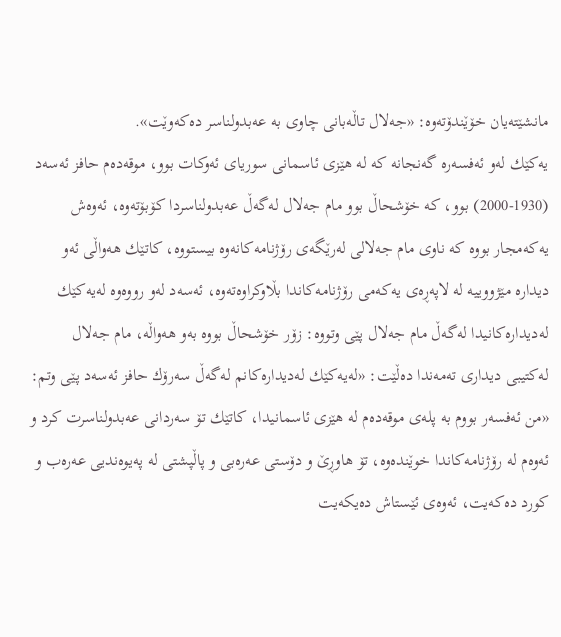مانشێته‌یان خۆێندۆته‌وه‌: «جه‌لال تاڵه‌بانی چاوی به‌ عه‌بدولناسر ده‌كه‌وێت».
یه‌كێك له‌و ئه‌فسه‌ره‌ گه‌نجانه‌ كه‌ له‌ هێزی ئاسمانی سوریای‌ ئه‌وكات بوو، موقه‌ده‌م حافز ئه‌سه‌د (1930-2000) بوو، كه‌ خۆشحاڵ بوو مام جه‌لال له‌گه‌ڵ عه‌بدولناسردا كۆبۆته‌وه‌، ئه‌وه‌ش یه‌كه‌مجار بووه‌ كه‌ ناوی مام جه‌لالی له‌رێگه‌ی‌ رۆژنامه‌كانەوە بیستووه‌، كاتێك هه‌واڵی ئه‌و دیداره‌ مێژووییه‌ له‌ لاپه‌ڕه‌ی یه‌كه‌می رۆژنامه‌كاندا بڵاوكراوه‌ته‌وه‌، ئه‌سه‌د له‌و رووه‌وه‌ له‌یه‌كێك له‌دیداره‌كانیدا له‌گه‌ڵ مام جه‌لال پێی وتووه‌: زۆر خۆشحاڵ بووه‌ به‌و هه‌واڵه‌، مام جه‌لال له‌كتیبی دیداری ته‌مه‌ندا ده‌ڵێت: «له‌یه‌كێك له‌دیداره‌كانم له‌گه‌ڵ سه‌رۆك حافز ئه‌سه‌د پێی وتم: «من ئه‌فسه‌ر بووم به‌ پله‌ی‌ موقه‌ده‌م له‌ هێزی ئاسمانیدا، كاتێك تۆ سه‌ردانی عه‌بدولناسرت كرد و ئه‌وه‌م له‌ رۆژنامه‌كاندا خوێنده‌وه‌، تۆ هاوڕێ و دۆستی عه‌ره‌بی و پاڵپشتی له ‌په‌یوه‌ندیی عه‌ره‌ب و كورد ده‌كه‌یت، ئه‌وەی ئێستاش ده‌یكه‌یت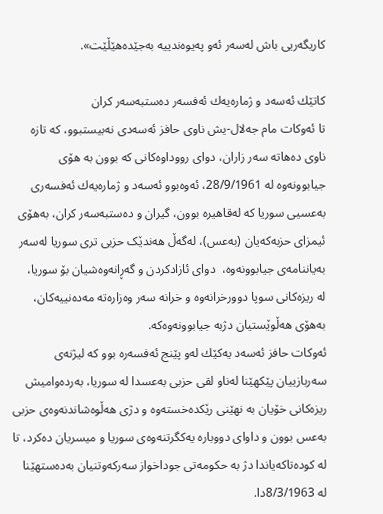كاریگه‌ریی‌ باش له‌سه‌ر ئه‌و په‌یوه‌ندییه‌ به‌جێده‌هێڵێت».

كاتێك ئه‌سه‌د و ژماره‌یه‌ك ئه‌فسه‌ر ده‌ستبه‌سه‌ر كران
تا ئه‌وكات مام جه‌لال-یش ناوی حافز ئه‌سه‌دی نه‌بیستبوو، كه‌ تازه‌ ناوی ده‌هاته‌ سه‌ر زاران، دوای رووداوه‌كانی كه‌ بوون به‌ هۆی‌ جیابوونه‌وه‌ له‌ 28/9/1961، ئه‌وه‌بوو ئه‌سه‌د و ژماره‌یه‌ك ئه‌فسه‌ری به‌عسیی سوریا که‌ له‌قاهیره‌ بوون، گیران و ده‌ستبه‌سه‌ر كران، به‌هۆی‌ ئیمزای حزبه‌كه‌یان (به‌عس)، له‌گه‌ڵ هه‌ندێک حزبی تری‌ سوریا له‌سه‌ر به‌یاننامەی جیابوونه‌وه‌،  دوای ئازادكردن و گه‌ڕانه‌وه‌شیان بۆ سوریا، له ‌ریزه‌كانی سوپا دوورخرانه‌وه‌ و خرانه‌ سه‌ر وه‌زاره‌ته‌ مه‌ده‌نییه‌كان، به‌هۆی‌ هه‌ڵوێستیان دژبه‌ جیابوونه‌وه‌كه‌.
ئه‌وكات حافز ئه‌سه‌د یه‌كێك له‌و پێنج ئه‌فسه‌ره‌ بوو كه‌ لیژنه‌ی‌ سه‌ربازییان پێكهێنا له‌ناو لقی حزبی به‌عسدا له‌ سوریا، به‌رده‌وامیش ریزه‌كانی خۆیان به‌ نهێنی رێكده‌خسته‌وه‌ و دژی هه‌ڵوه‌شاندنه‌وه‌ی‌ حزبی به‌عس بوون و داوای دووباره‌ یه‌كگرتنه‌وه‌ی سوریا و میسریان ده‌كرد، تا له‌ كوده‌تاكه‌یاندا دژ به‌ حكومه‌تی‌ جوداخواز سه‌ركه‌وتنیان بەدەستهێنا له‌ 8/3/1963دا.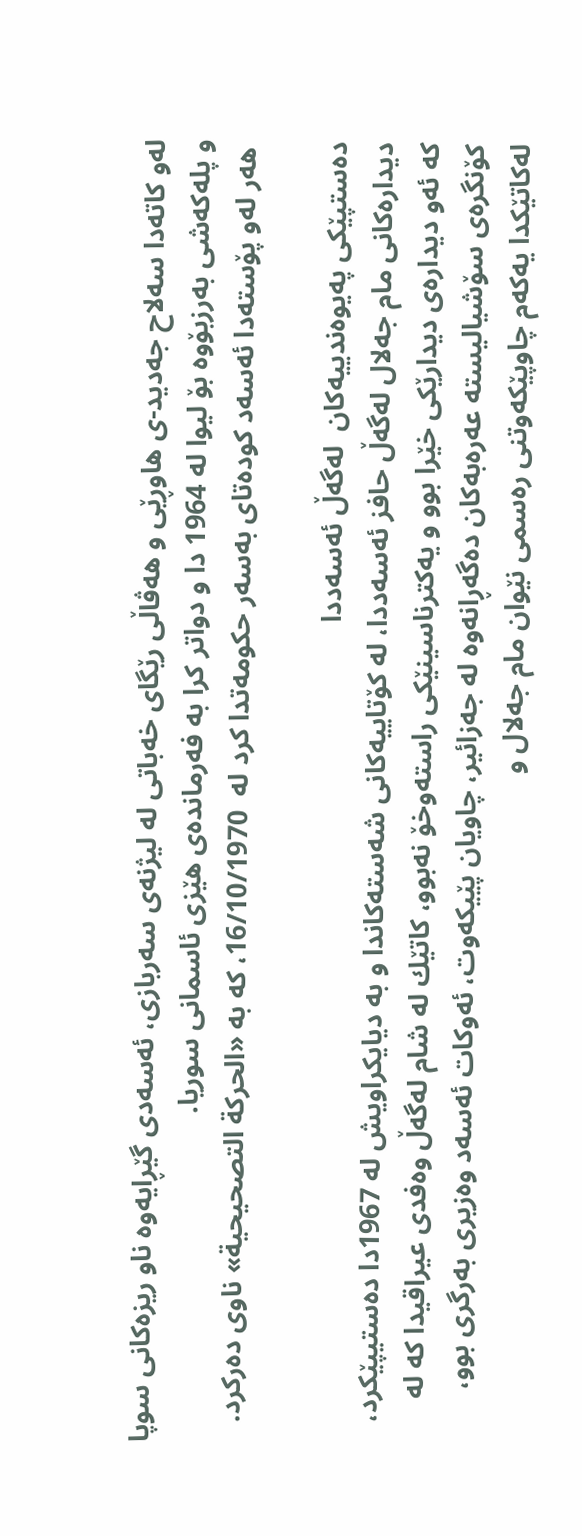له‌و كاته‌دا سه‌لاح جه‌دید-ی هاوڕێی و هه‌ڤاڵی رێگای خه‌باتی له‌ لیژنه‌ی‌ سه‌ربازی، ئه‌سه‌دی گێڕایه‌وه‌ ناو ریزەکانی سوپا و پله‌كه‌شی‌ به‌رزبۆوه‌ بۆ لیوا له‌ 1964 دا و دواتر كرا به‌ فه‌رمانده‌ی‌ هێزی ئاسمانی سوریا.
 هه‌ر له‌و پۆسته‌دا ئه‌سه‌د كوده‌تا‌ی‌ به‌سه‌ر حكومه‌تدا کرد له‌  16/10/1970، كه‌ به‌ «الحركة‌ التصحیحیة» ناوی ده‌ركرد.

دەستپێکی پەیوەندییەکان  له‌گه‌ڵ ئه‌سه‌ددا
دیداره‌كانی مام جه‌لال له‌گه‌ڵ حافز ئه‌سه‌ددا، له ‌كۆتاییه‌كانی شه‌سته‌كاندا و به‌ دیایكراویش له‌ 1967دا ده‌ستیپێكرد، كه‌ ئه‌و دیداره‌ی‌ دیدارێكی خێرا بوو و یه‌كترناسینێكی راسته‌وخۆ نه‌بوو، كاتێك له ‌شام له‌گه‌ڵ وه‌فدی عیراقیدا كه‌ له‌ كۆنگره‌ی‌ سۆشیالیستە عه‌ره‌به‌كان ده‌گه‌ڕانه‌وه‌ له ‌جه‌زائیر، چاویان پێیكه‌وت، ئه‌وكات ئه‌سه‌د وه‌زیری به‌رگری بوو، له‌كاتێكدا یه‌كه‌م چاوپێكه‌وتنی ره‌سمی نێوان مام جه‌لال و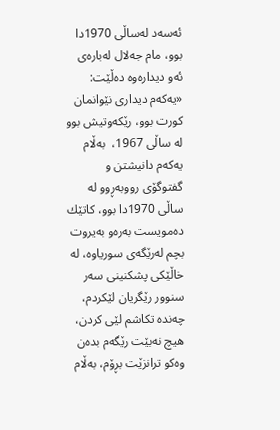ئه‌سه‌د له‌ساڵی 1970دا بوو، مام جه‌لال لە‌باره‌ی ئەو دیدارەوە ده‌ڵێت: «یه‌كه‌م دیداری نێوانمان كورت بوو، رێکەوتیش بوو له ‌ساڵی 1967،  به‌ڵام یه‌كه‌م دانیشتن و گفتوگۆی رووبه‌ڕوو له‌ ساڵی 1970دا بوو، كاتێك ده‌مویست به‌ره‌و به‌یروت بچم له‌رێگه‌ی‌ سوریاوه‌، له‌ خاڵێكی پشكنینی‌ سه‌ر سنوور رێگریان لێكردم، چه‌نده‌ تكاشم لێی كردن، هیچ نه‌بێت رێگه‌م بده‌ن وه‌كو ترانزێت بڕۆم، به‌ڵام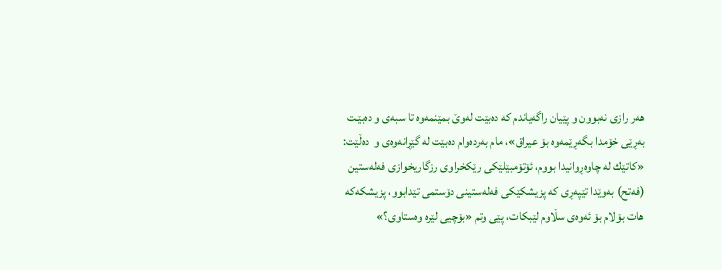هه‌ر رازی نه‌بوون و پێیان راگه‌یاندم كه‌ ده‌بێت له‌وێ بمێنمه‌وه‌ تا سبه‌ی‌ و ده‌بێـت به‌ڕێی خۆمدا بگه‌ڕێمه‌وه‌ بۆ عیراق»، مام به‌رده‌وام ده‌بێت له‌ گێڕانه‌وه‌‌ی‌ و  ده‌ڵێت: «كاتێك له‌ چاوه‌ڕوانیدا بووم، ئۆتۆمبێلێكی رێكخراوی رزگاریخوازی فه‌له‌ستین (فەتح) به‌وێدا تێپه‌ڕی كه‌ پزیشكێكی فه‌له‌ستینی دۆستمی تێدابوو، پزیشكه‌كه‌ هات بۆلام بۆ ئه‌وه‌ی‌ سڵاوم لێبكات، پێی وتم «بۆچیی‌ لێره‌ وه‌ستاوی؟»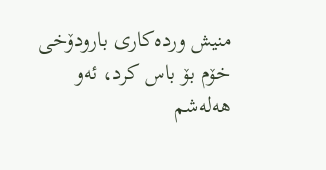منیش ورده‌كاری بارودۆخی خۆم بۆ باس كرد، ئه‌و هه‌له‌شم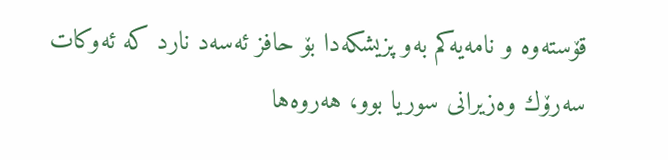قۆسته‌وه ‌و نامه‌یه‌كم بەو پزیشکەدا بۆ حافز ئه‌سه‌د نارد كه‌ ئه‌وكات سه‌رۆك وه‌زیرانی سوریا بوو، هەروەها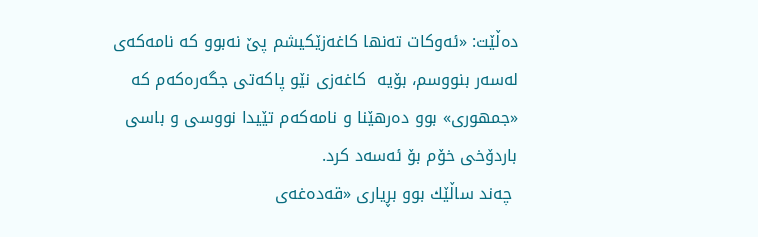ده‌ڵێت: «ئه‌وكات ته‌نها كاغه‌زێكیشم پێ نه‌بوو كه‌ نامه‌كه‌ی‌ له‌سه‌ر بنووسم، بۆیه‌  كاغه‌زی نێو پاكه‌تی جگه‌ره‌‌كه‌م كه‌ «جمهوری» بوو ده‌رهێنا و نامه‌كه‌م تێیدا نووسی و باسی باردۆخی خۆم بۆ ئه‌سه‌د كرد.
 چه‌ند ساڵێك بوو بڕیاری «قه‌ده‌غه‌ی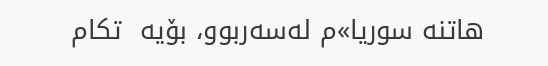هاتنه‌ سوریا»م له‌سه‌ربوو، بۆیه‌  تكام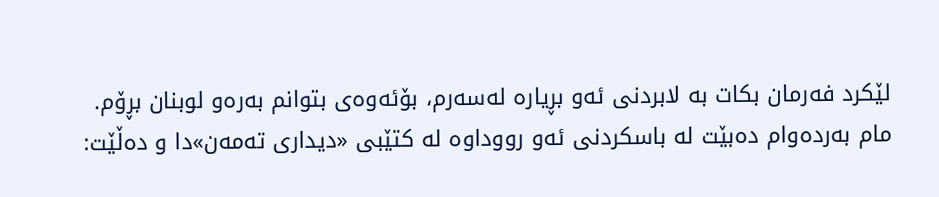لێكرد فه‌رمان بكات به‌ لابردنی ئه‌و بڕیاره‌ له‌سه‌رم، بۆئه‌وه‌ی‌ بتوانم به‌ره‌و لوبنان بڕۆم.
مام به‌رده‌وام ده‌بێت له‌ باسكردنی ئه‌و رووداوه‌ له‌ كتێبی «دیداری ته‌مه‌ن»دا و ده‌ڵێت: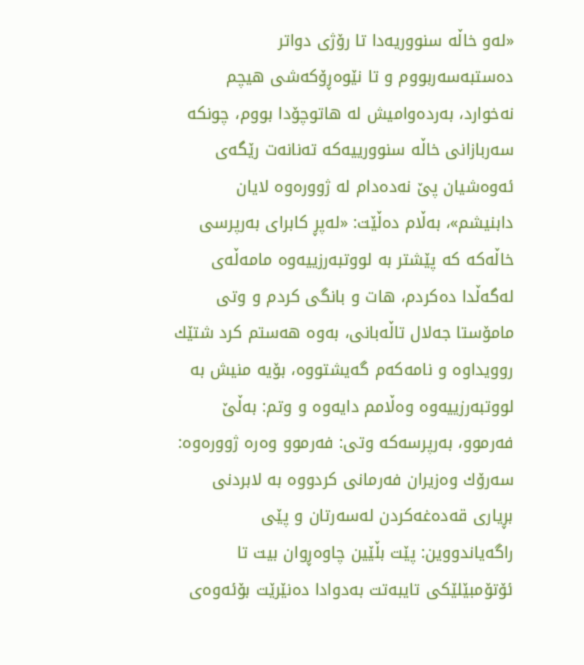«له‌و خاڵه‌ سنووریه‌دا تا رۆژی دواتر ده‌ستبه‌سه‌ربووم و تا نێوه‌ڕۆكه‌شی هیچم نه‌خوارد، به‌رده‌وامیش له‌ هاتوچۆدا بووم، چونكه‌ سه‌ربازانی خاڵه‌ سنوورییه‌كه‌ ته‌نانەت رێگه‌ی‌ ئه‌وه‌شیان پێ نه‌ده‌دام له‌ ژووره‌وه‌ لایان دابنیشم»، بەڵام دەڵێت: «له‌پڕ كابرای به‌رپرسی خاڵه‌كه‌ كه‌ پێشتر به ‌لووتبه‌رزییه‌وه‌ مامه‌ڵه‌ی‌ له‌گه‌ڵدا ده‌كردم، هات و بانگی كردم و وتی مامۆستا جه‌لال تاڵه‌بانی، به‌وه‌ هه‌ستم كرد شتێك روویداوه‌ و نامه‌كه‌م گه‌یشتووه‌، بۆیه‌ منیش به‌ لووتبه‌رزییه‌وه‌ وەڵامم دایه‌وه‌ و وتم: به‌ڵێ فه‌رموو، به‌رپرسه‌كه‌ وتی: فه‌رموو وه‌ره‌ ژووره‌وه‌: سه‌رۆك وه‌زیران فه‌رمانی كردووه‌ به ‌لابردنی بڕیاری‌ قه‌ده‌غه‌كردن له‌سه‌رتان و پێی‌ راگه‌یاندووین: پێت بڵێین چاوه‌ڕوان بیت تا ئۆتۆمبێلێكی تایبه‌تت به‌دوادا ده‌نێرێت بۆئه‌وه‌ی‌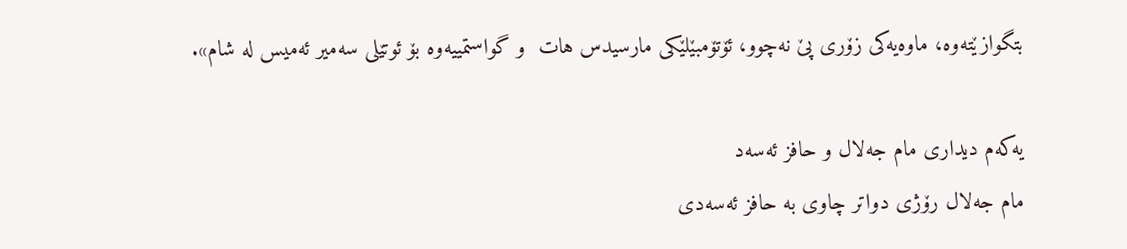بتگوازێته‌وه‌، ماوه‌یه‌كی‌ زۆری پێ نه‌چوو، ئۆتۆمبێلێكی مارسیدس هات  و گواستمییه‌وه‌ بۆ ئوتێلی سه‌میر ئه‌میس له‌ شام».

یه‌كه‌م دیداری مام جه‌لال و حافز ئه‌سه‌د
مام جه‌لال رۆژی‌ دواتر چاوی به‌ حافز ئه‌سه‌دی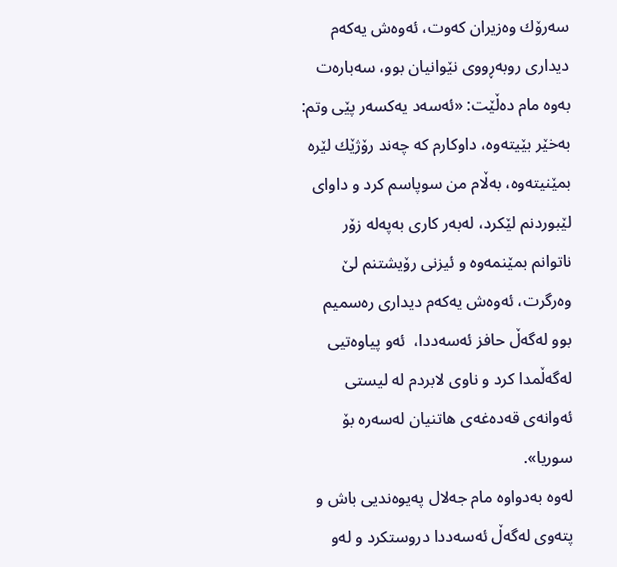سه‌رۆك وه‌زیران كه‌وت، ئه‌وه‌ش یه‌كه‌م دیداری روبه‌ڕووی نێوانیان بوو، سه‌باره‌ت به‌وه‌ مام ده‌ڵێت: «ئه‌سه‌د یه‌كسه‌ر پێی‌ وتم: به‌خێر بێیته‌وه‌، داوكارم كه‌ چه‌ند رۆژێك لێره‌ بمێنیته‌وه‌، به‌ڵام من سوپاسم كرد و داوای لێبوردنم لێكرد، له‌به‌ر كاری به‌په‌له‌ زۆر ناتوانم بمێنمه‌وه‌ و ئیزنی رۆیشتنم لێ وه‌رگرت، ئه‌وه‌ش یه‌كه‌م دیداری ره‌سمیم بوو له‌گه‌ڵ حافز ئه‌سه‌ددا،  ئه‌و پیاوه‌تیی‌ له‌گه‌ڵمدا كرد و ناوی لابردم له‌ لیستی ئه‌وانه‌ی‌ قه‌ده‌غه‌ی‌ هاتنیان له‌سه‌ره‌ بۆ سوریا».
له‌وه‌ به‌دواوە مام جه‌لال په‌یوه‌ندیی باش و پته‌وی له‌گه‌ڵ ئه‌سه‌ددا دروستكرد و له‌و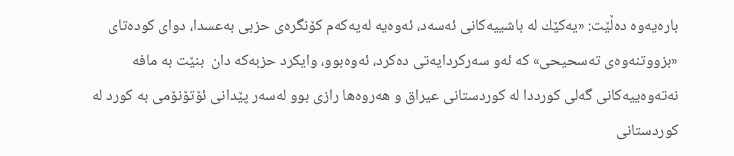باره‌یه‌وه‌ ده‌ڵێت: «یه‌كێك له‌ باشییه‌كانی ئه‌سه‌د، ئه‌وه‌یه‌ له‌یه‌كه‌م كۆنگره‌ی‌ حزبی به‌عسدا، دوای كوده‌تای‌ «بزووتنه‌وه‌ی‌ ته‌سحیحی» كه‌ ئه‌و سه‌ركردایه‌تی دەكرد، ئه‌وه‌بوو، وایكرد حزبه‌كه‌ دان  بنێت به‌ مافه‌ نه‌ته‌وه‌ییه‌كانی گه‌لی كورددا له‌ كوردستانی عیراق و هه‌روه‌ها رازی بوو له‌سه‌ر پێدانی ئۆتۆنۆمی به‌ كورد له‌ كوردستانی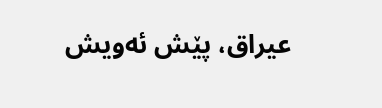عیراق، پێش ئه‌ویش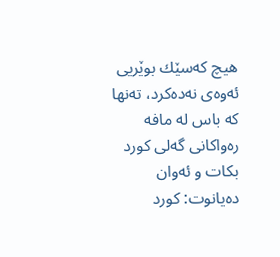هیچ كه‌سێك بوێریی ئه‌وه‌ی نه‌ده‌كرد، ته‌نها كه‌ باس لە مافه‌ ره‌واكانی گه‌لی كورد بكات و ئه‌وان ده‌یانوت: كورد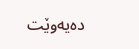ده‌یه‌وێت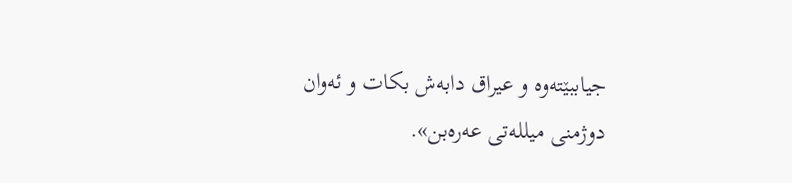جیاببێته‌وه‌ و عیراق دابه‌ش بكات و ئه‌وان دوژمنی میلله‌تی عه‌ره‌بن».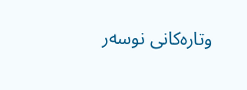وتارەکانی نوسەر